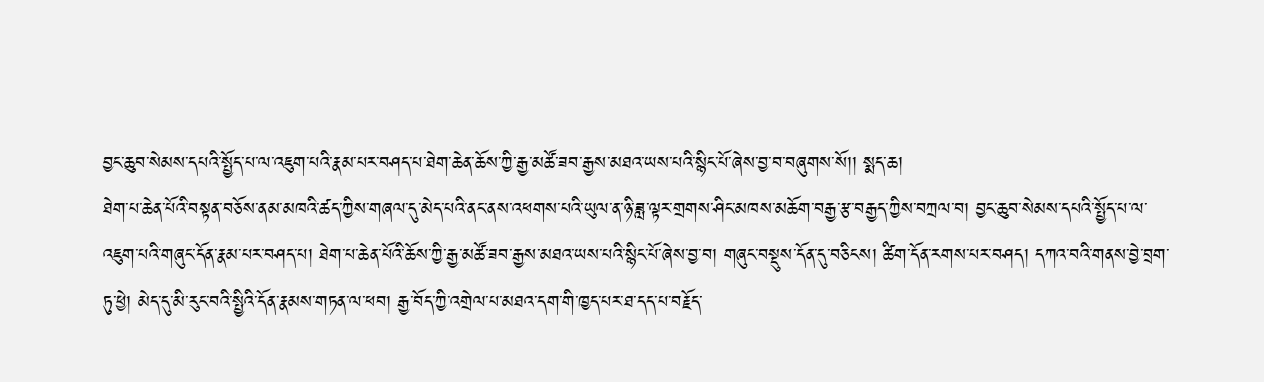བྱང་ཆུབ་སེམས་དཔའི་སྤྱོད་པ་ལ་འཇུག་པའི་རྣམ་པར་བཤད་པ་ཐེག་ཆེན་ཆོས་ཀྱི་རྒྱ་མཚོ་ཟབ་རྒྱས་མཐའ་ཡས་པའི་སྙིང་པོ་ཞེས་བྱ་བ་བཞུགས་སོ།། སྨད་ཆ།
ཐེག་པ་ཆེན་པོའི་བསྟན་བཅོས་ནམ་མཁའི་ཚད་ཀྱིས་གཞལ་དུ་མེད་པའི་ནང་ནས་འཕགས་པའི་ཡུལ་ན་ཉི་ཟླ་ལྟར་གྲགས་ཤིང་མཁས་མཆོག་བརྒྱ་རྩ་བརྒྱད་ཀྱིས་བཀྲལ་བ། བྱང་ཆུབ་སེམས་དཔའི་སྤྱོད་པ་ལ་འཇུག་པའི་གཞུང་དོན་རྣམ་པར་བཤད་པ། ཐེག་པ་ཆེན་པོའི་ཆོས་ཀྱི་རྒྱ་མཚོ་ཟབ་རྒྱས་མཐའ་ཡས་པའི་སྙིང་པོ་ཞེས་བྱ་བ། གཞུང་བསྡུས་དོན་དུ་བཅིངས། ཚིག་དོན་རགས་པར་བཤད། དཀའ་བའི་གནས་བྱེ་བྲག་ཏུ་ཕྱེ། མེད་དུ་མི་རུང་བའི་སྤྱིའི་དོན་རྣམས་གཏན་ལ་ཕབ། རྒྱ་བོད་ཀྱི་འགྲེལ་པ་མཐའ་དག་གི་ཁྱད་པར་ཐ་དད་པ་བརྗོད་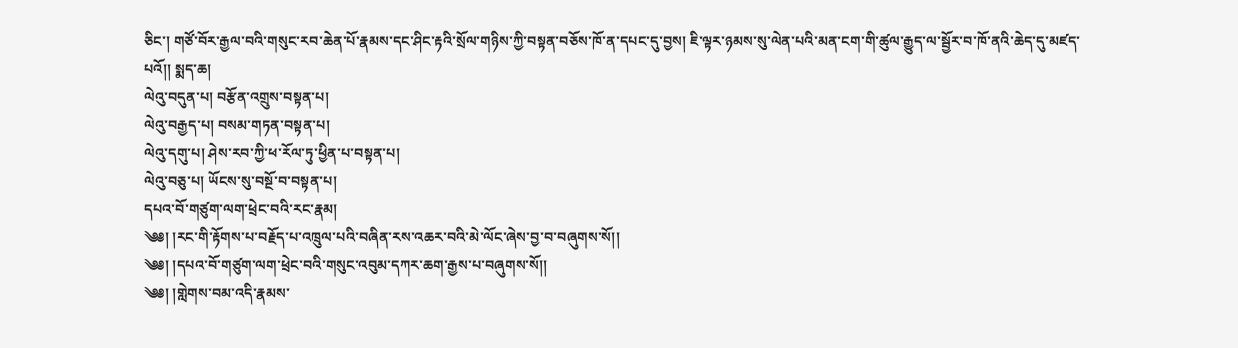ཅིང་། གཙོ་བོར་རྒྱལ་བའི་གསུང་རབ་ཆེན་པོ་རྣམས་དང་ཤིང་རྟའི་སྲོལ་གཉིས་ཀྱི་བསྟན་བཅོས་ཁོ་ན་དཔང་དུ་བྱས། ཇི་ལྟར་ཉམས་སུ་ལེན་པའི་མན་ངག་གི་ཚུལ་རྒྱུད་ལ་སྦྱོར་བ་ཁོ་ནའི་ཆེད་དུ་མཛད་པའོ།། སྨད་ཆ།
ལེའུ་བདུན་པ། བརྩོན་འགྲུས་བསྟན་པ།
ལེའུ་བརྒྱད་པ། བསམ་གཏན་བསྟན་པ།
ལེའུ་དགུ་པ། ཤེས་རབ་ཀྱི་ཕ་རོལ་ཏུ་ཕྱིན་པ་བསྟན་པ།
ལེའུ་བཅུ་པ། ཡོངས་སུ་བསྔོ་བ་བསྟན་པ།
དཔའ་བོ་གཙུག་ལག་ཕྲེང་བའི་རང་རྣམ།
༄༅། །རང་གི་རྟོགས་པ་བརྗོད་པ་འཁྲུལ་པའི་བཞིན་རས་འཆར་བའི་མེ་ལོང་ཞེས་བྱ་བ་བཞུགས་སོ།།
༄༅། །དཔའ་བོ་གཙུག་ལག་ཕྲེང་བའི་གསུང་འབུམ་དཀར་ཆག་རྒྱས་པ་བཞུགས་སོ།།
༄༅། །གླེགས་བམ་འདི་རྣམས་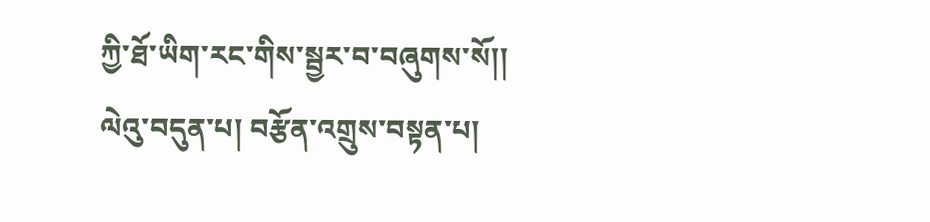ཀྱི་ཐོ་ཡིག་རང་གིས་སྦྱར་བ་བཞུགས་སོ།།
ལེའུ་བདུན་པ། བརྩོན་འགྲུས་བསྟན་པ།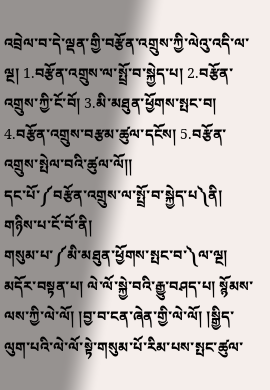འབྲེལ་བ་དེ་ལྡན་གྱི་བརྩོན་འགྲུས་ཀྱི་ལེའུ་འདི་ལ་ལྔ། 1.བརྩོན་འགྲུས་ལ་སྤྲོ་བ་སྐྱེད་པ། 2.བརྩོན་འགྲུས་ཀྱི་ངོ་བོ། 3.མི་མཐུན་ཕྱོགས་སྤང་བ། 4.བརྩོན་འགྲུས་བརྩམ་ཚུལ་དངོས། 5.བརྩོན་འགྲུས་སྤེལ་བའི་ཚུལ་ལོ།།
དང་པོ་༼བརྩོན་འགྲུས་ལ་སྤྲོ་བ་སྐྱེད་པ༽ནི།
གཉིས་པ་ངོ་བོ་ནི།
གསུམ་པ་༼མི་མཐུན་ཕྱོགས་སྤང་བ་༽ལ་ལྔ། མདོར་བསྟན་པ། ལེ་ལོ་སྐྱེ་བའི་རྒྱུ་བཤད་པ། སྙོམས་ལས་ཀྱི་ལེ་ལོ། །བྱ་བ་ངན་ཞེན་གྱི་ལེ་ལོ། །སྒྱིད་ལུག་པའི་ལེ་ལོ་སྟེ་གསུམ་པོ་རིམ་པས་སྤང་ཚུལ་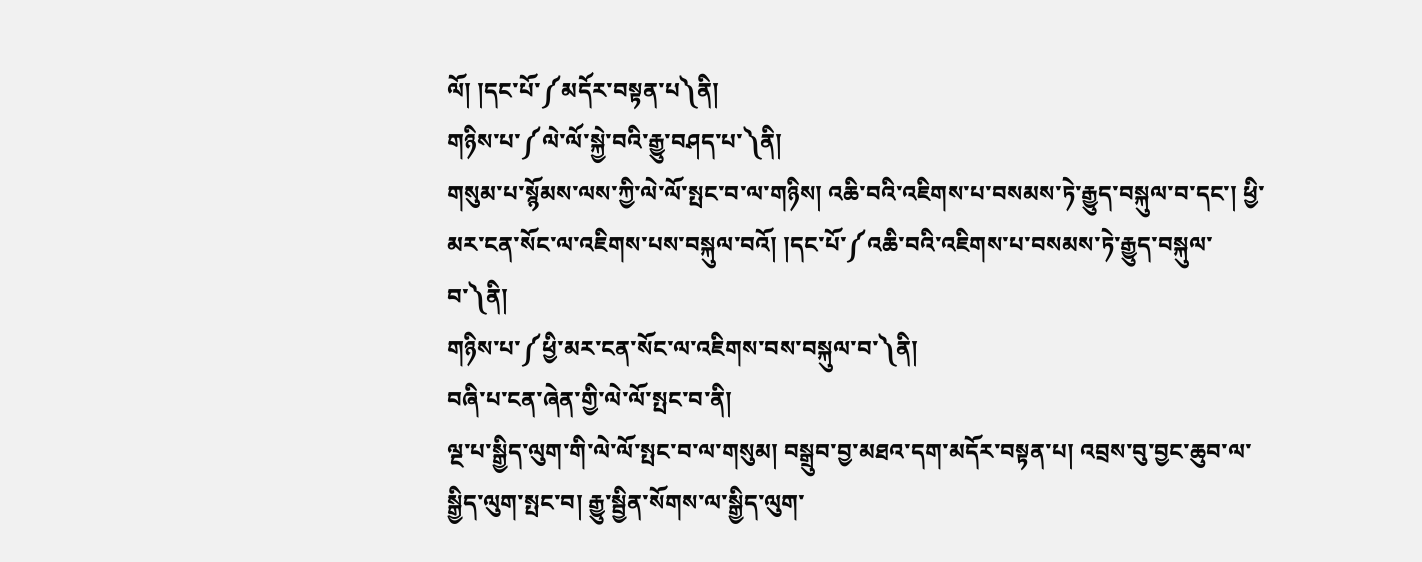ལོ། །དང་པོ་༼མདོར་བསྟན་པ༽ནི།
གཉིས་པ་༼ལེ་ལོ་སྐྱེ་བའི་རྒྱུ་བཤད་པ་༽ནི།
གསུམ་པ་སྙོམས་ལས་ཀྱི་ལེ་ལོ་སྤང་བ་ལ་གཉིས། འཆི་བའི་འཇིགས་པ་བསམས་ཏེ་རྒྱུད་བསྐུལ་བ་དང་། ཕྱི་མར་ངན་སོང་ལ་འཇིགས་པས་བསྐུལ་བའོ། །དང་པོ་༼འཆི་བའི་འཇིགས་པ་བསམས་ཏེ་རྒྱུད་བསྐུལ་བ་༽ནི།
གཉིས་པ་༼ཕྱི་མར་ངན་སོང་ལ་འཇིགས་བས་བསྐུལ་བ་༽ནི།
བཞི་པ་ངན་ཞེན་གྱི་ལེ་ལོ་སྤང་བ་ནི།
ལྔ་པ་སྒྱིད་ལུག་གི་ལེ་ལོ་སྤང་བ་ལ་གསུམ། བསྒྲུབ་བྱ་མཐའ་དག་མདོར་བསྟན་པ། འབྲས་བུ་བྱང་ཆུབ་ལ་སྒྱིད་ལུག་སྤང་བ། རྒྱུ་སྦྱིན་སོགས་ལ་སྒྱིད་ལུག་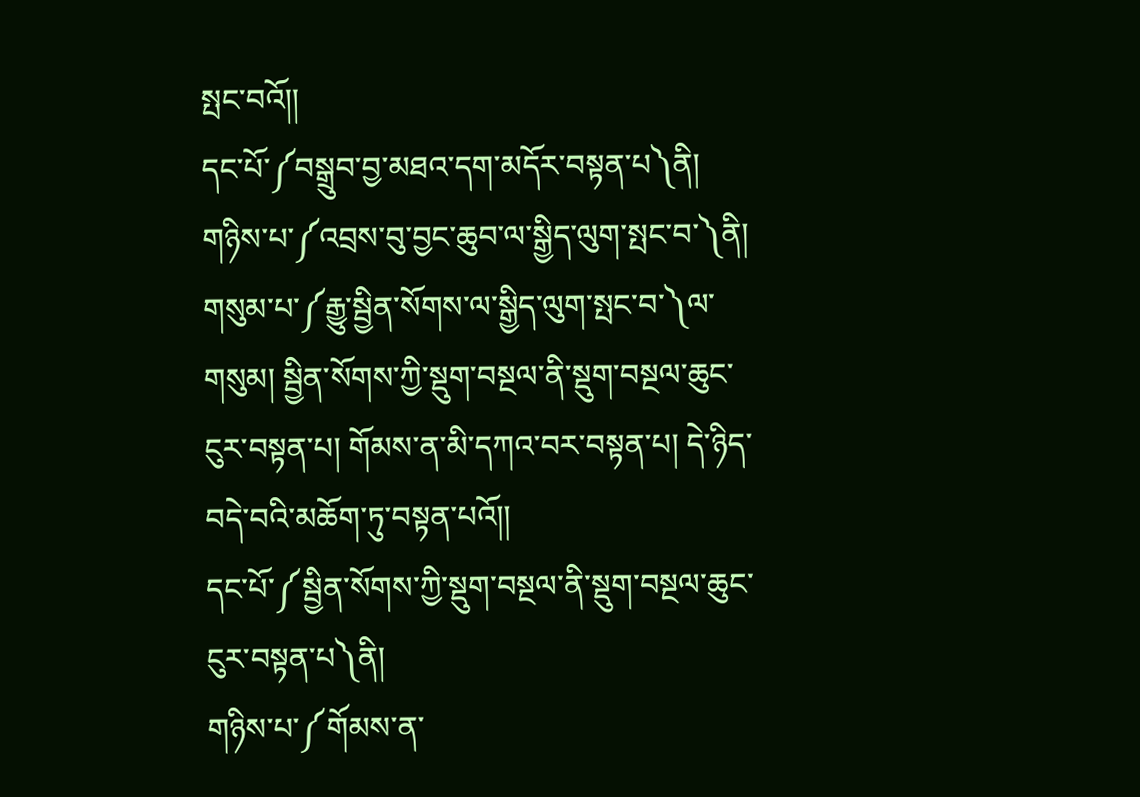སྤང་བའོ།།
དང་པོ་༼བསྒྲུབ་བྱ་མཐའ་དག་མདོར་བསྟན་པ༽ནི།
གཉིས་པ་༼འབྲས་བུ་བྱང་ཆུབ་ལ་སྒྱིད་ལུག་སྤང་བ་༽ནི།
གསུམ་པ་༼རྒྱུ་སྦྱིན་སོགས་ལ་སྒྱིད་ལུག་སྤང་བ་༽ལ་གསུམ། སྦྱིན་སོགས་ཀྱི་སྡུག་བསྔལ་ནི་སྡུག་བསྔལ་ཆུང་ངུར་བསྟན་པ། གོམས་ན་མི་དཀའ་བར་བསྟན་པ། དེ་ཉིད་བདེ་བའི་མཆོག་ཏུ་བསྟན་པའོ།།
དང་པོ་༼སྦྱིན་སོགས་ཀྱི་སྡུག་བསྔལ་ནི་སྡུག་བསྔལ་ཆུང་ངུར་བསྟན་པ༽ནི།
གཉིས་པ་༼གོམས་ན་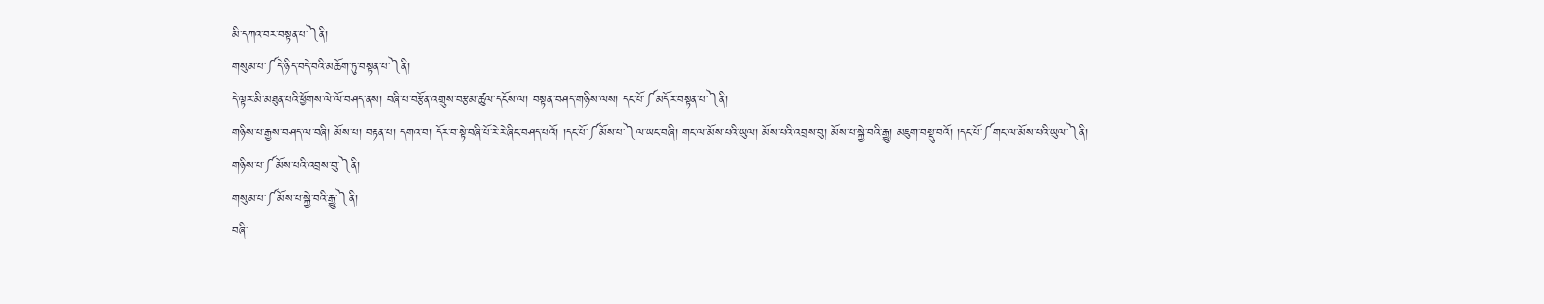མི་དཀའ་བར་བསྟན་པ་༽ནི།
གསུམ་པ་༼དེ་ཉིད་བདེ་བའི་མཆོག་ཏུ་བསྟན་པ་༽ནི།
དེ་ལྟར་མི་མཐུན་པའི་ཕྱོགས་ལེ་ལོ་བཤད་ནས། བཞི་པ་བརྩོན་འགྲུས་བརྩམ་ཚུལ་དངོས་ལ། བསྟན་བཤད་གཉིས་ལས། དང་པོ་༼མདོར་བསྟན་པ་༽ནི།
གཉིས་པ་རྒྱས་བཤད་ལ་བཞི། མོས་པ། བརྟན་པ། དགའ་བ། དོར་བ་སྟེ་བཞི་པོ་རེ་རེ་ཞིང་བཤད་པའོ། །དང་པོ་༼མོས་པ་༽ལ་ཡང་བཞི། གང་ལ་མོས་པའི་ཡུལ། མོས་པའི་འབྲས་བུ། མོས་པ་སྐྱེ་བའི་རྒྱུ། མཇུག་བསྡུ་བའོ། །དང་པོ་༼གང་ལ་མོས་པའི་ཡུལ་༽ནི།
གཉིས་པ་༼མོས་པའི་འབྲས་བུ་༽ནི།
གསུམ་པ་༼མོས་པ་སྐྱེ་བའི་རྒྱུ་༽ནི།
བཞི་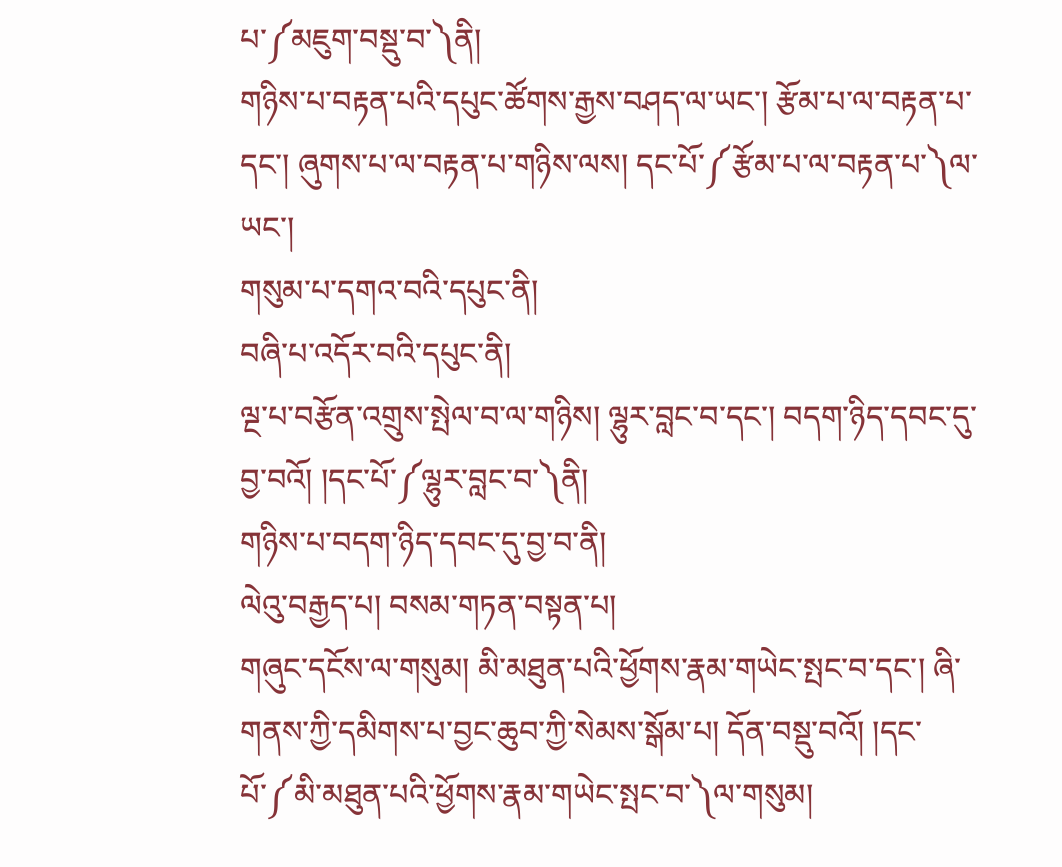པ་༼མཇུག་བསྡུ་བ་༽ནི།
གཉིས་པ་བརྟན་པའི་དཔུང་ཚོགས་རྒྱས་བཤད་ལ་ཡང་། རྩོམ་པ་ལ་བརྟན་པ་དང་། ཞུགས་པ་ལ་བརྟན་པ་གཉིས་ལས། དང་པོ་༼རྩོམ་པ་ལ་བརྟན་པ་༽ལ་ཡང་།
གསུམ་པ་དགའ་བའི་དཔུང་ནི།
བཞི་པ་འདོར་བའི་དཔུང་ནི།
ལྔ་པ་བརྩོན་འགྲུས་སྤེལ་བ་ལ་གཉིས། ལྷུར་བླང་བ་དང་། བདག་ཉིད་དབང་དུ་བྱ་བའོ། །དང་པོ་༼ལྷུར་བླང་བ་༽ནི།
གཉིས་པ་བདག་ཉིད་དབང་དུ་བྱ་བ་ནི།
ལེའུ་བརྒྱད་པ། བསམ་གཏན་བསྟན་པ།
གཞུང་དངོས་ལ་གསུམ། མི་མཐུན་པའི་ཕྱོགས་རྣམ་གཡེང་སྤང་བ་དང་། ཞི་གནས་ཀྱི་དམིགས་པ་བྱང་ཆུབ་ཀྱི་སེམས་སྒོམ་པ། དོན་བསྡུ་བའོ། །དང་པོ་༼མི་མཐུན་པའི་ཕྱོགས་རྣམ་གཡེང་སྤང་བ་༽ལ་གསུམ།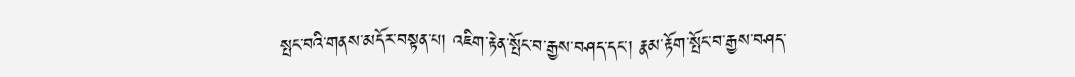སྤང་བའི་གནས་མདོར་བསྟན་པ། འཇིག་རྟེན་སྤོང་བ་རྒྱས་བཤད་དང་། རྣམ་རྟོག་སྤོང་བ་རྒྱས་བཤད་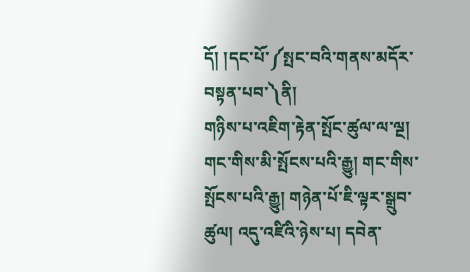དོ། །དང་པོ་༼སྤང་བའི་གནས་མདོར་བསྟན་པབ་༽ནི།
གཉིས་པ་འཇིག་རྟེན་སྤོང་ཚུལ་ལ་ལྔ། གང་གིས་མི་སྤོངས་པའི་རྒྱུ། གང་གིས་སྤོངས་པའི་རྒྱུ། གཉེན་པོ་ཇི་ལྟར་སྒྲུབ་ཚུལ། འདུ་འཛིའི་ཉེས་པ། དབེན་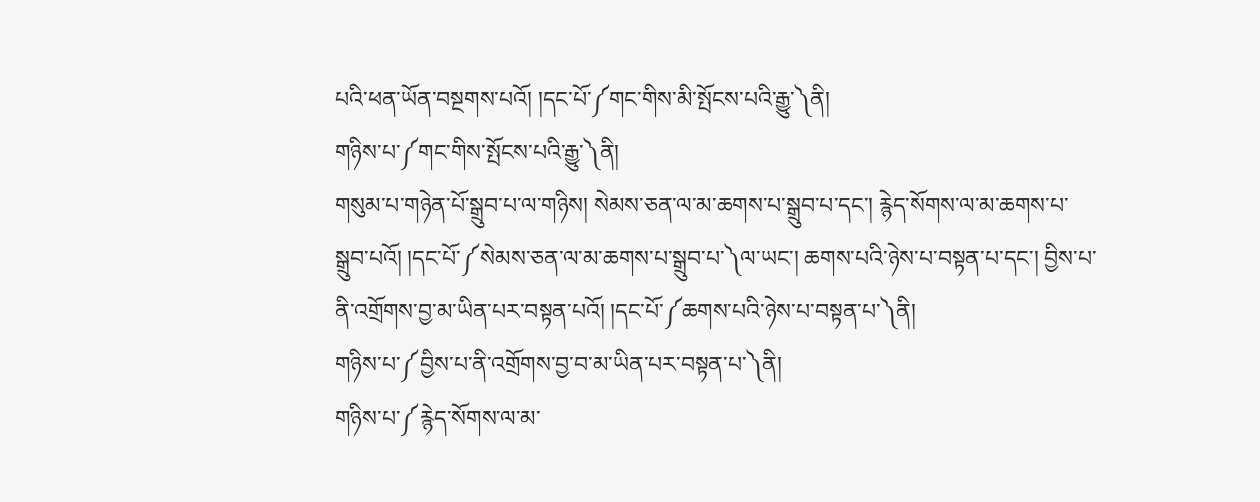པའི་ཕན་ཡོན་བསྔགས་པའོ། །དང་པོ་༼གང་གིས་མི་སྤོངས་པའི་རྒྱུ་༽ནི།
གཉིས་པ་༼གང་གིས་སྤོངས་པའི་རྒྱུ་༽ནི།
གསུམ་པ་གཉེན་པོ་སྒྲུབ་པ་ལ་གཉིས། སེམས་ཅན་ལ་མ་ཆགས་པ་སྒྲུབ་པ་དང་། རྙེད་སོགས་ལ་མ་ཆགས་པ་སྒྲུབ་པའོ། །དང་པོ་༼སེམས་ཅན་ལ་མ་ཆགས་པ་སྒྲུབ་པ་༽ལ་ཡང་། ཆགས་པའི་ཉེས་པ་བསྟན་པ་དང་། བྱིས་པ་ནི་འགྲོགས་བྱ་མ་ཡིན་པར་བསྟན་པའོ། །དང་པོ་༼ཆགས་པའི་ཉེས་པ་བསྟན་པ་༽ནི།
གཉིས་པ་༼བྱིས་པ་ནི་འགྲོགས་བྱ་བ་མ་ཡིན་པར་བསྟན་པ་༽ནི།
གཉིས་པ་༼རྙེད་སོགས་ལ་མ་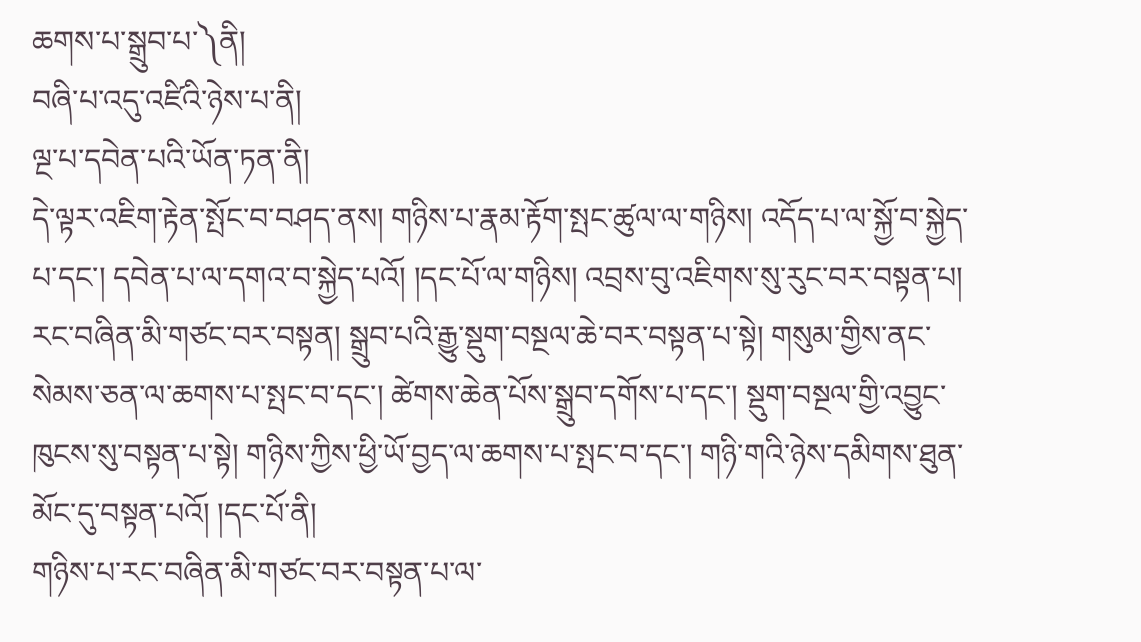ཆགས་པ་སྒྲུབ་པ་༽ནི།
བཞི་པ་འདུ་འཛིའི་ཉེས་པ་ནི།
ལྔ་པ་དབེན་པའི་ཡོན་ཏན་ནི།
དེ་ལྟར་འཇིག་རྟེན་སྤོང་བ་བཤད་ནས། གཉིས་པ་རྣམ་རྟོག་སྤང་ཚུལ་ལ་གཉིས། འདོད་པ་ལ་སྐྱོ་བ་སྐྱེད་པ་དང་། དབེན་པ་ལ་དགའ་བ་སྐྱེད་པའོ། །དང་པོ་ལ་གཉིས། འབྲས་བུ་འཇིགས་སུ་རུང་བར་བསྟན་པ། རང་བཞིན་མི་གཙང་བར་བསྟན། སྒྲུབ་པའི་རྒྱུ་སྡུག་བསྔལ་ཆེ་བར་བསྟན་པ་སྟེ། གསུམ་གྱིས་ནང་སེམས་ཅན་ལ་ཆགས་པ་སྤང་བ་དང་། ཚེགས་ཆེན་པོས་སྒྲུབ་དགོས་པ་དང་། སྡུག་བསྔལ་གྱི་འབྱུང་ཁུངས་སུ་བསྟན་པ་སྟེ། གཉིས་ཀྱིས་ཕྱི་ཡོ་བྱད་ལ་ཆགས་པ་སྤང་བ་དང་། གཉི་གའི་ཉེས་དམིགས་ཐུན་མོང་དུ་བསྟན་པའོ། །དང་པོ་ནི།
གཉིས་པ་རང་བཞིན་མི་གཙང་བར་བསྟན་པ་ལ་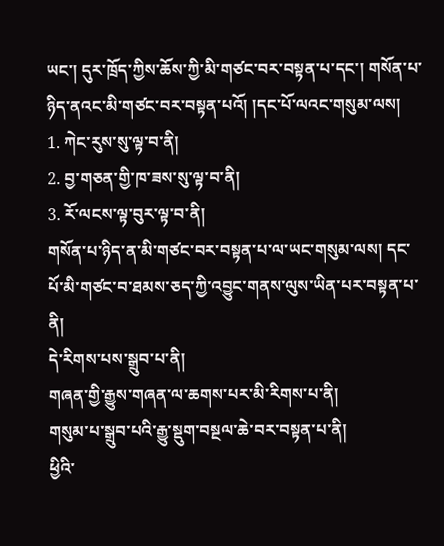ཡང་། དུར་ཁྲོད་ཀྱིས་ཆོས་ཀྱི་མི་གཙང་བར་བསྟན་པ་དང་། གསོན་པ་ཉིད་ནའང་མི་གཙང་བར་བསྟན་པའོ། །དང་པོ་ལའང་གསུམ་ལས།
1. ཀེང་རུས་སུ་ལྟ་བ་ནི།
2. བྱ་གཅན་གྱི་ཁ་ཟས་སུ་ལྟ་བ་ནི།
3. རོ་ལངས་ལྟ་བུར་ལྟ་བ་ནི།
གསོན་པ་ཉིད་ན་མི་གཙང་བར་བསྟན་པ་ལ་ཡང་གསུམ་ལས། དང་པོ་མི་གཙང་བ་ཐམས་ཅད་ཀྱི་འབྱུང་གནས་ལུས་ཡིན་པར་བསྟན་པ་ནི།
དེ་རིགས་པས་སྒྲུབ་པ་ནི།
གཞན་གྱི་རྒྱུས་གཞན་ལ་ཆགས་པར་མི་རིགས་པ་ནི།
གསུམ་པ་སྒྲུབ་པའི་རྒྱུ་སྡུག་བསྔལ་ཆེ་བར་བསྟན་པ་ནི།
ཕྱིའི་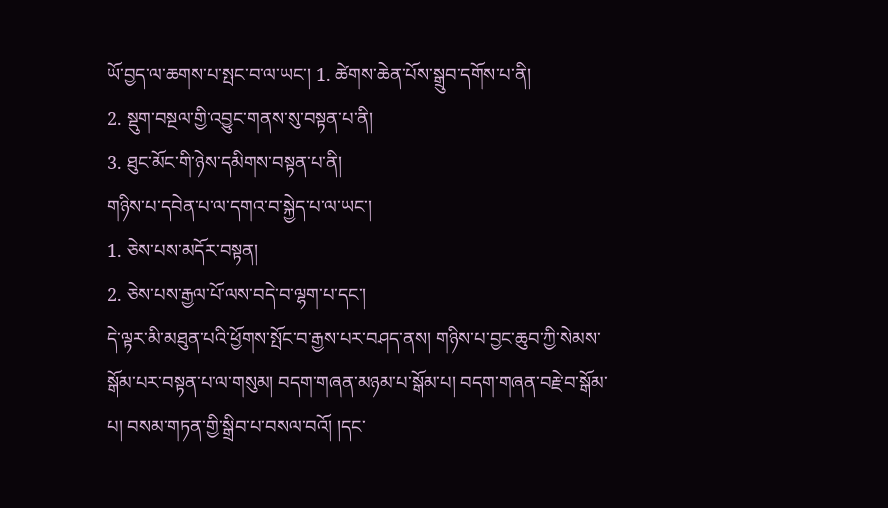ཡོ་བྱད་ལ་ཆགས་པ་སྤང་བ་ལ་ཡང་། 1. ཚེགས་ཆེན་པོས་སྒྲུབ་དགོས་པ་ནི།
2. སྡུག་བསྔལ་གྱི་འབྱུང་གནས་སུ་བསྟན་པ་ནི།
3. ཐུང་མོང་གི་ཉེས་དམིགས་བསྟན་པ་ནི།
གཉིས་པ་དབེན་པ་ལ་དགའ་བ་སྐྱེད་པ་ལ་ཡང་།
1. ཅེས་པས་མདོར་བསྟན།
2. ཅེས་པས་རྒྱལ་པོ་ལས་བདེ་བ་ལྷག་པ་དང་།
དེ་ལྟར་མི་མཐུན་པའི་ཕྱོགས་སྤོང་བ་རྒྱས་པར་བཤད་ནས། གཉིས་པ་བྱང་ཆུབ་ཀྱི་སེམས་སྒོམ་པར་བསྟན་པ་ལ་གསུམ། བདག་གཞན་མཉམ་པ་སྒོམ་པ། བདག་གཞན་བརྗེ་བ་སྒོམ་པ། བསམ་གཏན་གྱི་སྒྲིབ་པ་བསལ་བའོ། །དང་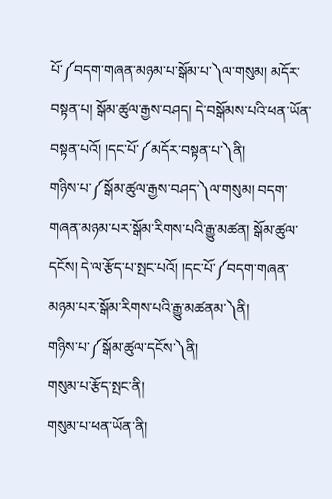པོ་༼བདག་གཞན་མཉམ་པ་སྒོམ་པ་༽ལ་གསུམ། མདོར་བསྟན་པ། སྒོམ་ཚུལ་རྒྱས་བཤད། དེ་བསྒོམས་པའི་ཕན་ཡོན་བསྟན་པའོ། །དང་པོ་༼མདོར་བསྟན་པ་༽ནི།
གཉིས་པ་༼སྒོམ་ཚུལ་རྒྱས་བཤད་༽ལ་གསུམ། བདག་གཞན་མཉམ་པར་སྒོམ་རིགས་པའི་རྒྱུ་མཚན། སྒོམ་ཚུལ་དངོས། དེ་ལ་རྩོད་པ་སྤང་པའོ། །དང་པོ་༼བདག་གཞན་མཉམ་པར་སྒོམ་རིགས་པའི་རྒྱུ་མཚནམ་༽ནི།
གཉིས་པ་༼སྒོམ་ཚུལ་དངོས་༽ནི།
གསུམ་པ་རྩོད་སྤང་ནི།
གསུམ་པ་ཕན་ཡོན་ནི།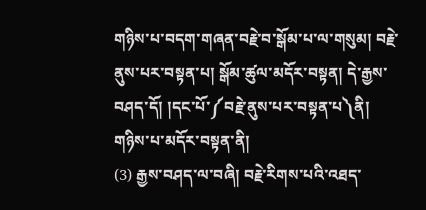གཉིས་པ་བདག་གཞན་བརྗེ་བ་སྒོམ་པ་ལ་གསུམ། བརྗེ་ནུས་པར་བསྟན་པ། སྒོམ་ཚུལ་མདོར་བསྟན། དེ་རྒྱས་བཤད་དོ། །དང་པོ་༼བརྗེ་ནུས་པར་བསྟན་པ༽ནི།
གཉིས་པ་མདོར་བསྟན་ནི།
(3) རྒྱས་བཤད་ལ་བཞི། བརྗེ་རིགས་པའི་འཐད་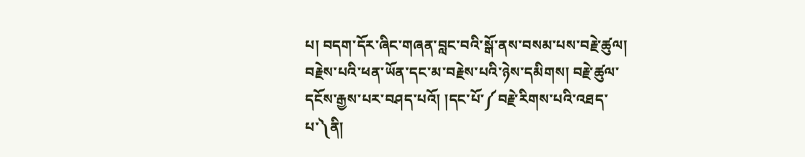པ། བདག་དོར་ཞིང་གཞན་བླང་བའི་སྒོ་ནས་བསམ་པས་བརྗེ་ཚུལ། བརྗེས་པའི་ཕན་ཡོན་དང་མ་བརྗེས་པའི་ཉེས་དམིགས། བརྗེ་ཚུལ་དངོས་རྒྱས་པར་བཤད་པའོ། །དང་པོ་༼བརྗེ་རིགས་པའི་འཐད་པ་༽ནི།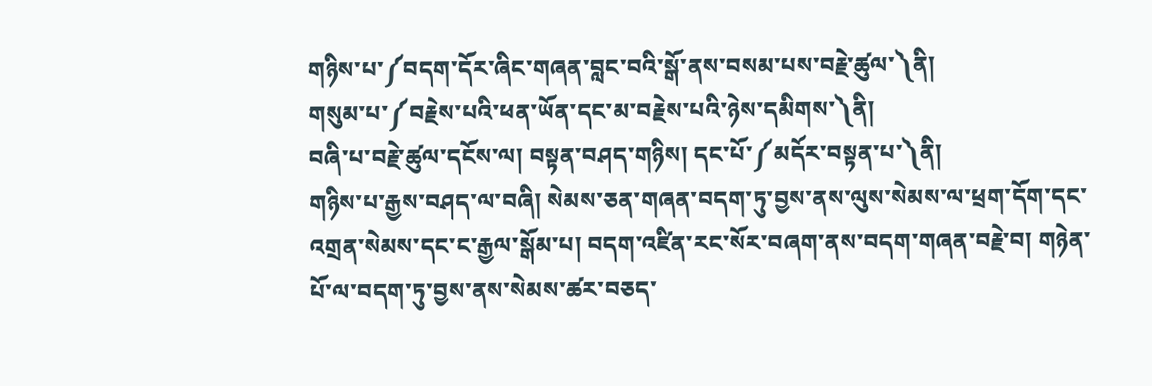གཉིས་པ་༼བདག་དོར་ཞིང་གཞན་བླང་བའི་སྒོ་ནས་བསམ་པས་བརྗེ་ཚུལ་༽ནི།
གསུམ་པ་༼བརྗེས་པའི་ཕན་ཡོན་དང་མ་བརྗེས་པའི་ཉེས་དམིགས་༽ནི།
བཞི་པ་བརྗེ་ཚུལ་དངོས་ལ། བསྟན་བཤད་གཉིས། དང་པོ་༼མདོར་བསྟན་པ་༽ནི།
གཉིས་པ་རྒྱས་བཤད་ལ་བཞི། སེམས་ཅན་གཞན་བདག་ཏུ་བྱས་ནས་ལུས་སེམས་ལ་ཕྲག་དོག་དང་འགྲན་སེམས་དང་ང་རྒྱལ་སྒོམ་པ། བདག་འཛིན་རང་སོར་བཞག་ནས་བདག་གཞན་བརྗེ་བ། གཉེན་པོ་ལ་བདག་ཏུ་བྱས་ནས་སེམས་ཚར་བཅད་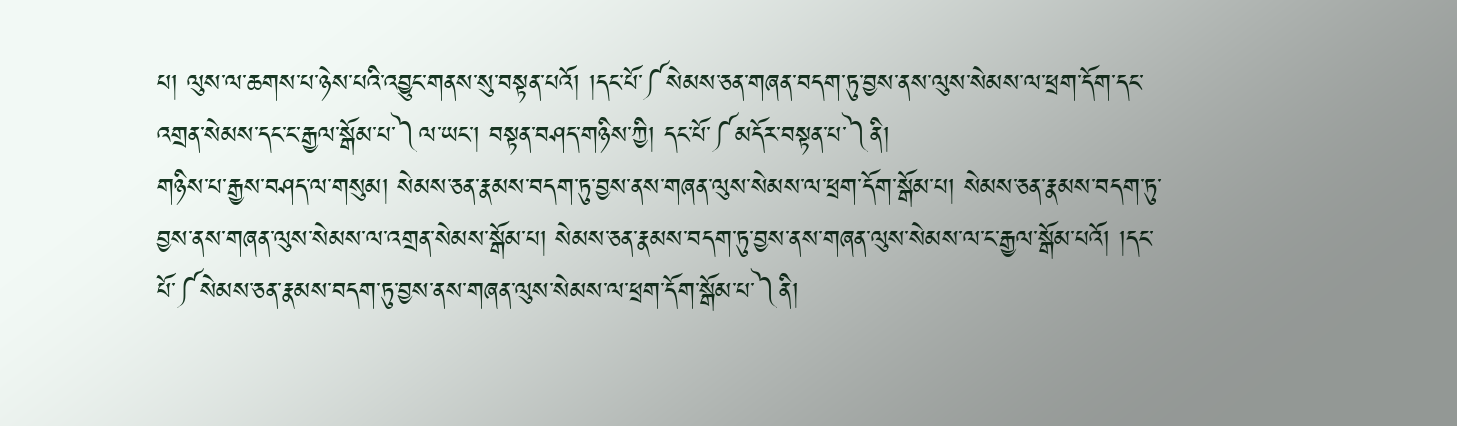པ། ལུས་ལ་ཆགས་པ་ཉེས་པའི་འབྱུང་གནས་སུ་བསྟན་པའོ། །དང་པོ་༼སེམས་ཅན་གཞན་བདག་ཏུ་བྱས་ནས་ལུས་སེམས་ལ་ཕྲག་དོག་དང་འགྲན་སེམས་དང་ང་རྒྱལ་སྒོམ་པ་༽ལ་ཡང་། བསྟན་བཤད་གཉིས་ཀྱི། དང་པོ་༼མདོར་བསྟན་པ་༽ནི།
གཉིས་པ་རྒྱས་བཤད་ལ་གསུམ། སེམས་ཅན་རྣམས་བདག་ཏུ་བྱས་ནས་གཞན་ལུས་སེམས་ལ་ཕྲག་དོག་སྒོམ་པ། སེམས་ཅན་རྣམས་བདག་ཏུ་བྱས་ནས་གཞན་ལུས་སེམས་ལ་འགྲན་སེམས་སྒོམ་པ། སེམས་ཅན་རྣམས་བདག་ཏུ་བྱས་ནས་གཞན་ལུས་སེམས་ལ་ང་རྒྱལ་སྒོམ་པའོ། །དང་པོ་༼སེམས་ཅན་རྣམས་བདག་ཏུ་བྱས་ནས་གཞན་ལུས་སེམས་ལ་ཕྲག་དོག་སྒོམ་པ་༽ནི།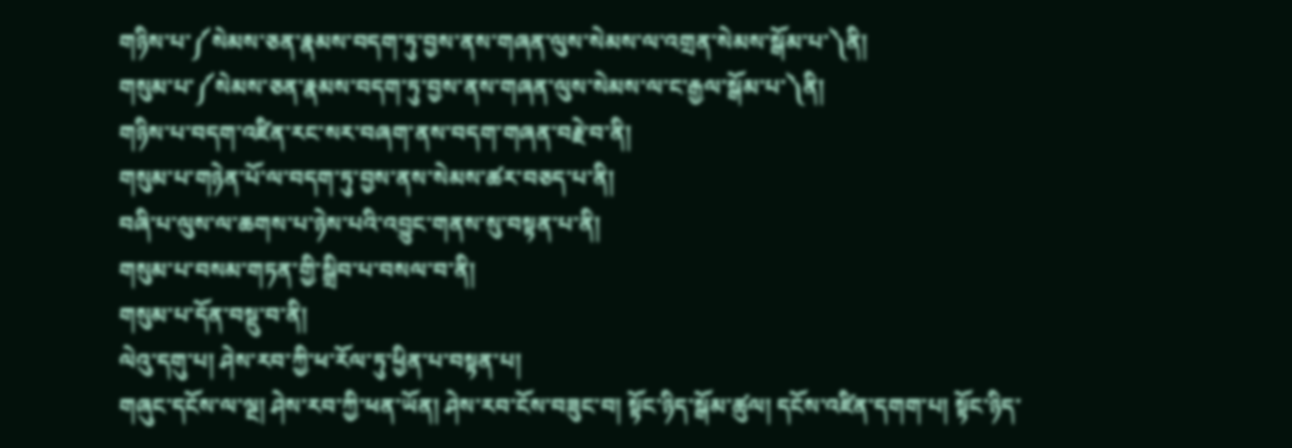གཉིས་པ་༼སེམས་ཅན་རྣམས་བདག་ཏུ་བྱས་ནས་གཞན་ལུས་སེམས་ལ་འགྲན་སེམས་སྒོམ་པ་༽ནི།
གསུམ་པ་༼སེམས་ཅན་རྣམས་བདག་ཏུ་བྱས་ནས་གཞན་ལུས་སེམས་ལ་ང་རྒྱལ་སྒོམ་པ་༽ནི།
གཉིས་པ་བདག་འཛིན་རང་སར་བཞག་ནས་བདག་གཞན་བརྗེ་བ་ནི།
གསུམ་པ་གཉེན་པོ་ལ་བདག་ཏུ་བྱས་ནས་སེམས་ཚར་བཅད་པ་ནི།
བཞི་པ་ལུས་ལ་ཆགས་པ་ཉེས་པའི་འབྱུང་གནས་སུ་བསྟན་པ་ནི།
གསུམ་པ་བསམ་གཏན་གྱི་སྒྲིབ་པ་བསལ་བ་ནི།
གསུམ་པ་དོན་བསྡུ་བ་ནི།
ལེའུ་དགུ་པ། ཤེས་རབ་ཀྱི་ཕ་རོལ་ཏུ་ཕྱིན་པ་བསྟན་པ།
གཞུང་དངོས་ལ་ལྔ། ཤེས་རབ་ཀྱི་ཕན་ཡོན། ཤེས་རབ་ངོས་བཟུང་བ། སྟོང་ཉིད་སྒོམ་ཚུལ། དངོས་འཛིན་དགག་པ། སྟོང་ཉིད་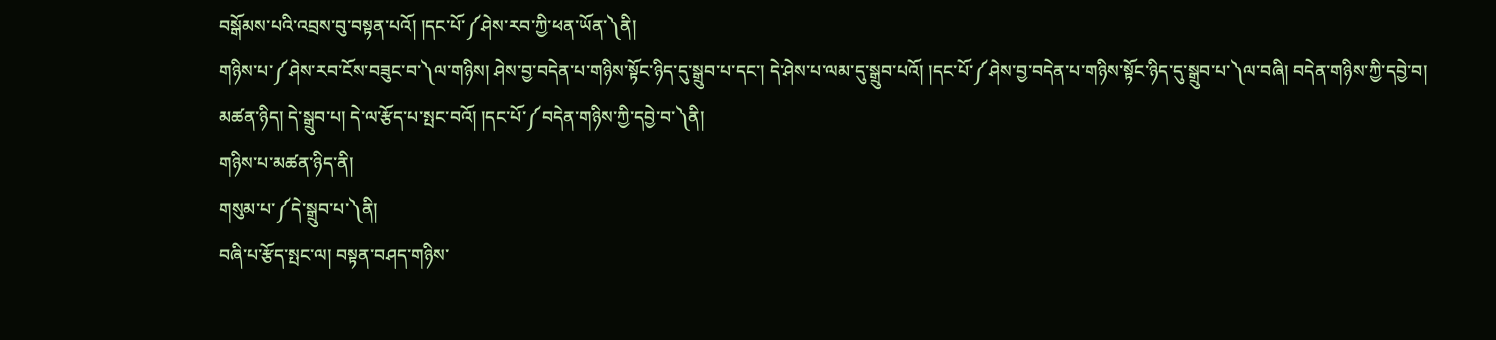བསྒོམས་པའི་འབྲས་བུ་བསྟན་པའོ། །དང་པོ་༼ཤེས་རབ་ཀྱི་ཕན་ཡོན་༽ནི།
གཉིས་པ་༼ཤེས་རབ་ངོས་བཟུང་བ་༽ལ་གཉིས། ཤེས་བྱ་བདེན་པ་གཉིས་སྟོང་ཉིད་དུ་སྒྲུབ་པ་དང་། དེ་ཤེས་པ་ལམ་དུ་སྒྲུབ་པའོ། །དང་པོ་༼ཤེས་བྱ་བདེན་པ་གཉིས་སྟོང་ཉིད་དུ་སྒྲུབ་པ་༽ལ་བཞི། བདེན་གཉིས་ཀྱི་དབྱེ་བ། མཚན་ཉིད། དེ་སྒྲུབ་པ། དེ་ལ་རྩོད་པ་སྤང་བའོ། །དང་པོ་༼བདེན་གཉིས་ཀྱི་དབྱེ་བ་༽ནི།
གཉིས་པ་མཚན་ཉིད་ནི།
གསུམ་པ་༼དེ་སྒྲུབ་པ་༽ནི།
བཞི་པ་རྩོད་སྤང་ལ། བསྟན་བཤད་གཉིས་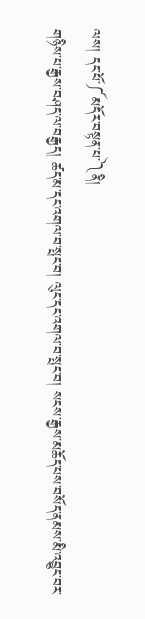ལས། དང་པོ་༼མདོར་བསྟན་པ་༽ནི།
གཉིས་པ་རྒྱས་བཤད་ལ་བརྒྱད། ཚད་མ་དང་འགལ་བ་སྤང་བ། ལུང་དང་འགལ་བ་སྤང་བ། སངས་རྒྱས་མཆོད་པས་བསོད་ནམས་མི་འབྱུང་བར་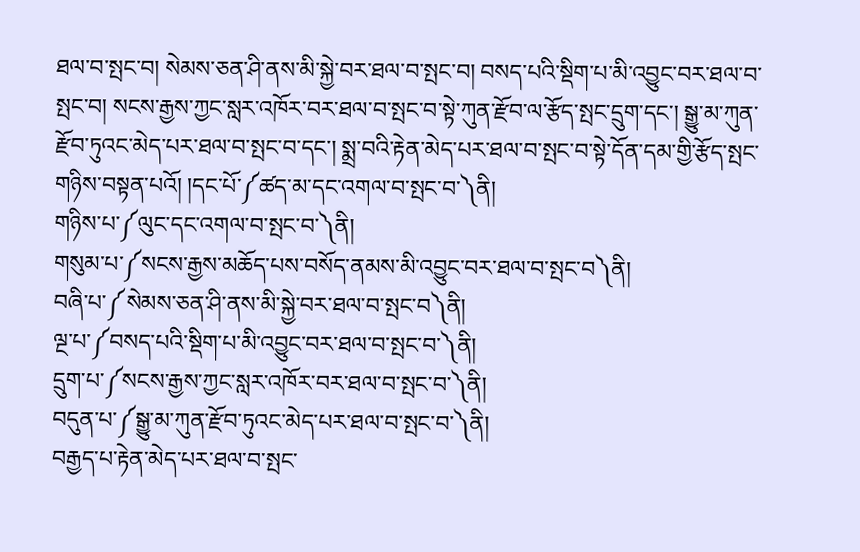ཐལ་བ་སྤང་བ། སེམས་ཅན་ཤི་ནས་མི་སྐྱེ་བར་ཐལ་བ་སྤང་བ། བསད་པའི་སྡིག་པ་མི་འབྱུང་བར་ཐལ་བ་སྤང་བ། སངས་རྒྱས་ཀྱང་སླར་འཁོར་བར་ཐལ་བ་སྤང་བ་སྟེ་ཀུན་རྫོབ་ལ་རྩོད་སྤང་དྲུག་དང་། སྒྱུ་མ་ཀུན་རྫོབ་ཏུའང་མེད་པར་ཐལ་བ་སྤང་བ་དང་། སྨྲ་བའི་རྟེན་མེད་པར་ཐལ་བ་སྤང་བ་སྟེ་དོན་དམ་གྱི་རྩོད་སྤང་གཉིས་བསྟན་པའོ། །དང་པོ་༼ཚད་མ་དང་འགལ་བ་སྤང་བ་༽ནི།
གཉིས་པ་༼ལུང་དང་འགལ་བ་སྤང་བ་༽ནི།
གསུམ་པ་༼སངས་རྒྱས་མཆོད་པས་བསོད་ནམས་མི་འབྱུང་བར་ཐལ་བ་སྤང་བ༽ནི།
བཞི་པ་༼སེམས་ཅན་ཤི་ནས་མི་སྐྱེ་བར་ཐལ་བ་སྤང་བ༽ནི།
ལྔ་པ་༼བསད་པའི་སྡིག་པ་མི་འབྱུང་བར་ཐལ་བ་སྤང་བ་༽ནི།
དྲུག་པ་༼སངས་རྒྱས་ཀྱང་སླར་འཁོར་བར་ཐལ་བ་སྤང་བ་༽ནི།
བདུན་པ་༼སྒྱུ་མ་ཀུན་རྫོབ་ཏུའང་མེད་པར་ཐལ་བ་སྤང་བ་༽ནི།
བརྒྱད་པ་རྟེན་མེད་པར་ཐལ་བ་སྤང་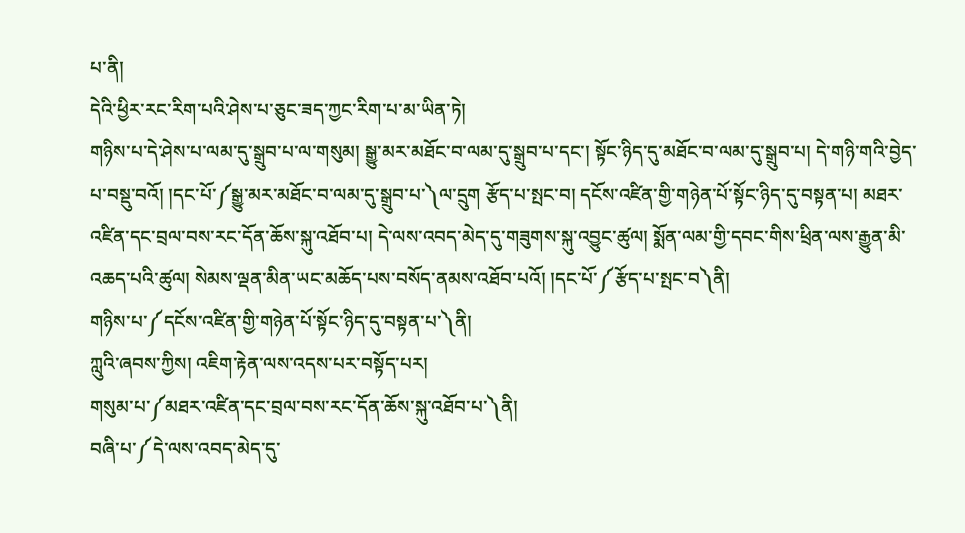པ་ནི།
དེའི་ཕྱིར་རང་རིག་པའི་ཤེས་པ་ཅུང་ཟད་ཀྱང་རིག་པ་མ་ཡིན་ཏེ།
གཉིས་པ་དེ་ཤེས་པ་ལམ་དུ་སྒྲུབ་པ་ལ་གསུམ། སྒྱུ་མར་མཐོང་བ་ལམ་དུ་སྒྲུབ་པ་དང་། སྟོང་ཉིད་དུ་མཐོང་བ་ལམ་དུ་སྒྲུབ་པ། དེ་གཉི་གའི་བྱེད་པ་བསྡུ་བའོ། །དང་པོ་༼སྒྱུ་མར་མཐོང་བ་ལམ་དུ་སྒྲུབ་པ་༽ལ་དྲུག རྩོད་པ་སྤང་བ། དངོས་འཛིན་གྱི་གཉེན་པོ་སྟོང་ཉིད་དུ་བསྟན་པ། མཐར་འཛིན་དང་བྲལ་བས་རང་དོན་ཆོས་སྐུ་འཐོབ་པ། དེ་ལས་འབད་མེད་དུ་གཟུགས་སྐུ་འབྱུང་ཚུལ། སྨོན་ལམ་གྱི་དབང་གིས་ཕྲིན་ལས་རྒྱུན་མི་འཆད་པའི་ཚུལ། སེམས་ལྡན་མིན་ཡང་མཆོད་པས་བསོད་ནམས་འཐོབ་པའོ། །དང་པོ་༼རྩོད་པ་སྤང་བ༽ནི།
གཉིས་པ་༼དངོས་འཛིན་གྱི་གཉེན་པོ་སྟོང་ཉིད་དུ་བསྟན་པ་༽ནི།
ཀླུའི་ཞབས་ཀྱིས། འཇིག་རྟེན་ལས་འདས་པར་བསྟོད་པར།
གསུམ་པ་༼མཐར་འཛིན་དང་བྲལ་བས་རང་དོན་ཆོས་སྐུ་འཐོབ་པ་༽ནི།
བཞི་པ་༼དེ་ལས་འབད་མེད་དུ་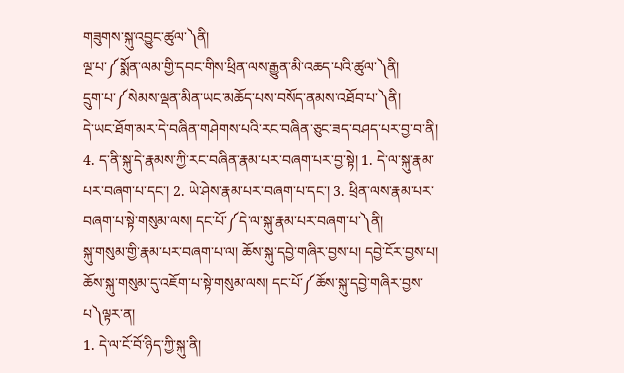གཟུགས་སྐུ་འབྱུང་ཚུལ་༽ནི།
ལྔ་པ་༼སྨོན་ལམ་གྱི་དབང་གིས་ཕྲིན་ལས་རྒྱུན་མི་འཆད་པའི་ཚུལ་༽ནི།
དྲུག་པ་༼སེམས་ལྡན་མིན་ཡང་མཆོད་པས་བསོད་ནམས་འཐོབ་པ་༽ནི།
དེ་ཡང་ཐོག་མར་དེ་བཞིན་གཤེགས་པའི་རང་བཞིན་ཅུང་ཟད་བཤད་པར་བྱ་བ་ནི།
4. ད་ནི་སྐུ་དེ་རྣམས་ཀྱི་རང་བཞིན་རྣམ་པར་བཞག་པར་བྱ་སྟེ། 1. དེ་ལ་སྐུ་རྣམ་པར་བཞག་པ་དང་། 2. ཡེ་ཤེས་རྣམ་པར་བཞག་པ་དང་། 3. ཕྲིན་ལས་རྣམ་པར་བཞག་པ་སྟེ་གསུམ་ལས། དང་པོ་༼དེ་ལ་སྐུ་རྣམ་པར་བཞག་པ་༽ནི།
སྐུ་གསུམ་གྱི་རྣམ་པར་བཞག་པ་ལ། ཆོས་སྐུ་དབྱེ་གཞིར་བྱས་པ། དབྱེ་ངོར་བྱས་པ། ཆོས་སྐུ་གསུམ་དུ་འཇོག་པ་སྟེ་གསུམ་ལས། དང་པོ་༼ཆོས་སྐུ་དབྱེ་གཞིར་བྱས་པ༽ལྟར་ན།
1. དེ་ལ་ངོ་བོ་ཉིད་ཀྱི་སྐུ་ནི།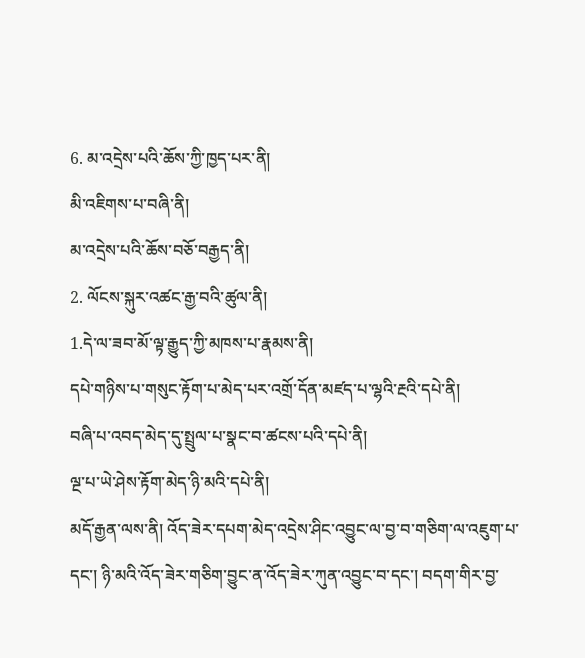6. མ་འདྲེས་པའི་ཆོས་ཀྱི་ཁྱད་པར་ནི།
མི་འཇིགས་པ་བཞི་ནི།
མ་འདྲེས་པའི་ཆོས་བཅོ་བརྒྱད་ནི།
2. ལོངས་སྐུར་འཚང་རྒྱ་བའི་ཚུལ་ནི།
1.དེ་ལ་ཟབ་མོ་ལྟ་རྒྱུད་ཀྱི་མཁས་པ་རྣམས་ནི།
དཔེ་གཉིས་པ་གསུང་རྟོག་པ་མེད་པར་འགྲོ་དོན་མཛད་པ་ལྷའི་རྔའི་དཔེ་ནི།
བཞི་པ་འབད་མེད་དུ་སྤྲུལ་པ་སྣང་བ་ཚངས་པའི་དཔེ་ནི།
ལྔ་པ་ཡེ་ཤེས་རྟོག་མེད་ཉི་མའི་དཔེ་ནི།
མདོ་རྒྱན་ལས་ནི། འོད་ཟེར་དཔག་མེད་འདྲེས་ཤིང་འབྱུང་ལ་བྱ་བ་གཅིག་ལ་འཇུག་པ་དང་། ཉི་མའི་འོད་ཟེར་གཅིག་བྱུང་ན་འོད་ཟེར་ཀུན་འབྱུང་བ་དང་། བདག་གིར་བྱ་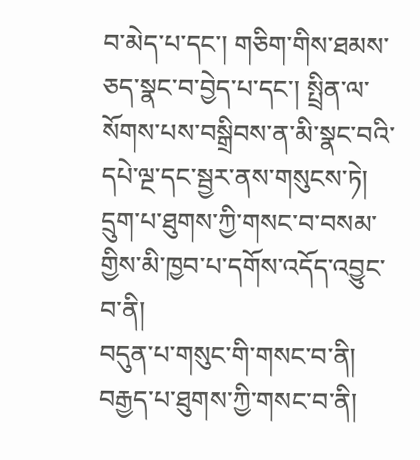བ་མེད་པ་དང་། གཅིག་གིས་ཐམས་ཅད་སྣང་བ་བྱེད་པ་དང་། སྤྲིན་ལ་སོགས་པས་བསྒྲིབས་ན་མི་སྣང་བའི་དཔེ་ལྔ་དང་སྦྱར་ནས་གསུངས་ཏེ།
དྲུག་པ་ཐུགས་ཀྱི་གསང་བ་བསམ་གྱིས་མི་ཁྱབ་པ་དགོས་འདོད་འབྱུང་བ་ནི།
བདུན་པ་གསུང་གི་གསང་བ་ནི།
བརྒྱད་པ་ཐུགས་ཀྱི་གསང་བ་ནི།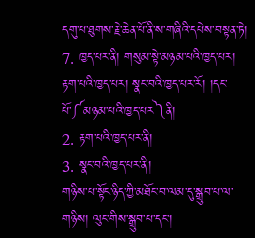དགུ་པ་ཐུགས་རྗེ་ཆེན་པོ་ནི་ས་གཞིའི་དཔེས་བསྟན་ཏེ།
7. ཁྱད་པར་ནི། གསུམ་སྟེ་མཉམ་པའི་ཁྱད་པར། རྟག་པའི་ཁྱད་པར། སྣང་བའི་ཁྱད་པར་རོ། །དང་པོ་༼མཉམ་པའི་ཁྱད་པར༽ནི།
2. རྟག་པའི་ཁྱད་པར་ནི།
3. སྣང་བའི་ཁྱད་པར་ནི།
གཉིས་པ་སྟོང་ཉིད་ཀྱི་མཐོང་བ་ལམ་དུ་སྒྲུབ་པ་ལ་གཉིས། ལུང་གིས་སྒྲུབ་པ་དང་།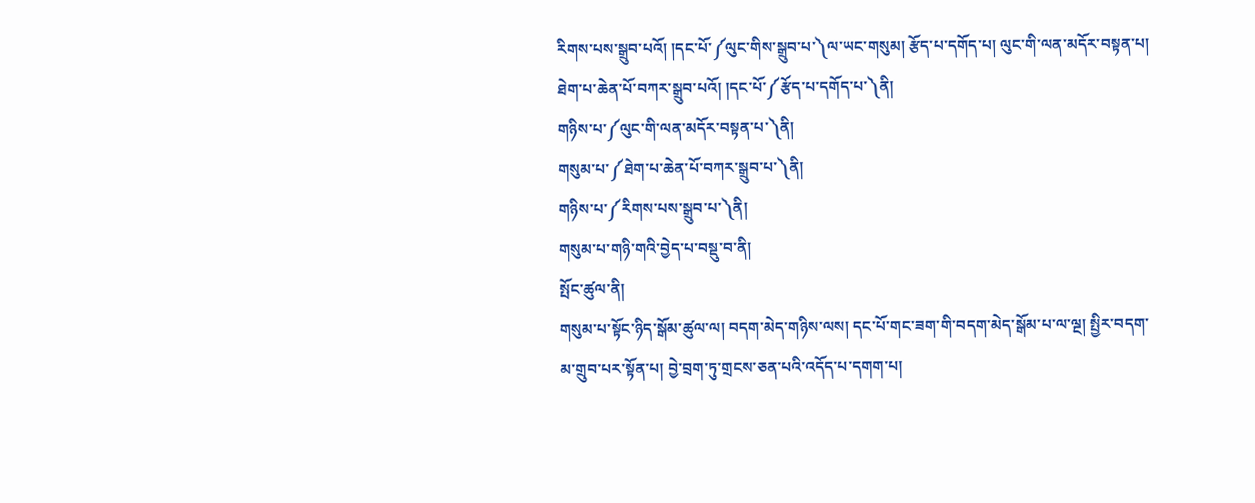རིགས་པས་སྒྲུབ་པའོ། །དང་པོ་༼ལུང་གིས་སྒྲུབ་པ་༽ལ་ཡང་གསུམ། རྩོད་པ་དགོད་པ། ལུང་གི་ལན་མདོར་བསྟན་པ། ཐེག་པ་ཆེན་པོ་བཀར་སྒྲུབ་པའོ། །དང་པོ་༼རྩོད་པ་དགོད་པ་༽ནི།
གཉིས་པ་༼ལུང་གི་ལན་མདོར་བསྟན་པ་༽ནི།
གསུམ་པ་༼ཐེག་པ་ཆེན་པོ་བཀར་སྒྲུབ་པ་༽ནི།
གཉིས་པ་༼རིགས་པས་སྒྲུབ་པ་༽ནི།
གསུམ་པ་གཉི་གའི་བྱེད་པ་བསྡུ་བ་ནི།
སྤོང་ཚུལ་ནི།
གསུམ་པ་སྟོང་ཉིད་སྒོམ་ཚུལ་ལ། བདག་མེད་གཉིས་ལས། དང་པོ་གང་ཟག་གི་བདག་མེད་སྒོམ་པ་ལ་ལྔ། སྤྱིར་བདག་མ་གྲུབ་པར་སྟོན་པ། བྱེ་བྲག་ཏུ་གྲངས་ཅན་པའི་འདོད་པ་དགག་པ།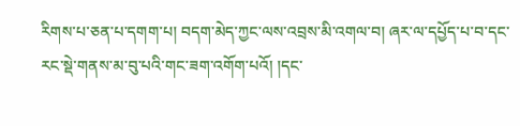རིགས་པ་ཅན་པ་དགག་པ། བདག་མེད་ཀྱང་ལས་འབྲས་མི་འགལ་བ། ཞར་ལ་དཔྱོད་པ་བ་དང་རང་སྡེ་གནས་མ་བུ་པའི་གང་ཟག་འགོག་པའོ། །དང་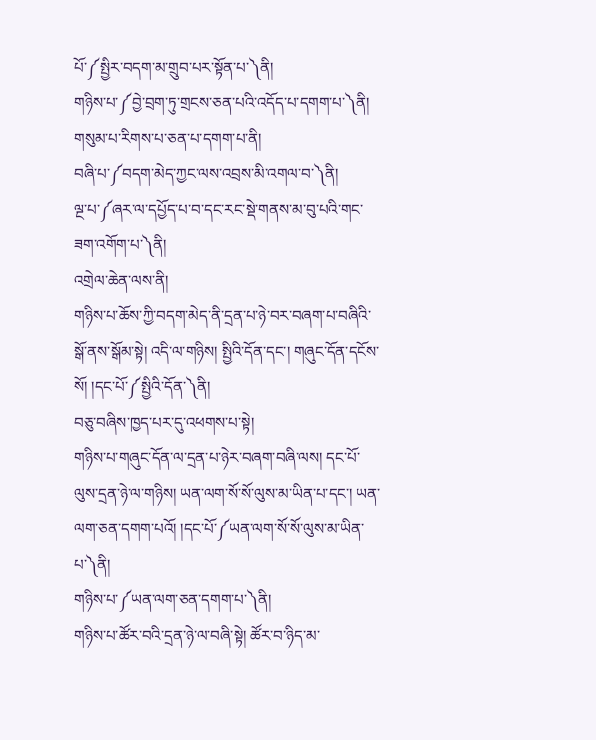པོ་༼སྤྱིར་བདག་མ་གྲུབ་པར་སྟོན་པ་༽ནི།
གཉིས་པ་༼བྱེ་བྲག་ཏུ་གྲངས་ཅན་པའི་འདོད་པ་དགག་པ་༽ནི།
གསུམ་པ་རིགས་པ་ཅན་པ་དགག་པ་ནི།
བཞི་པ་༼བདག་མེད་ཀྱང་ལས་འབྲས་མི་འགལ་བ་༽ནི།
ལྔ་པ་༼ཞར་ལ་དཔྱོད་པ་བ་དང་རང་སྡེ་གནས་མ་བུ་པའི་གང་ཟག་འགོག་པ་༽ནི།
འགྲེལ་ཆེན་ལས་ནི།
གཉིས་པ་ཆོས་ཀྱི་བདག་མེད་ནི་དྲན་པ་ཉེ་བར་བཞག་པ་བཞིའི་སྒོ་ནས་སྒོམ་སྟེ། འདི་ལ་གཉིས། སྤྱིའི་དོན་དང་། གཞུང་དོན་དངོས་སོ། །དང་པོ་༼སྤྱིའི་དོན་༽ནི།
བཅུ་བཞིས་ཁྱད་པར་དུ་འཕགས་པ་སྟེ།
གཉིས་པ་གཞུང་དོན་ལ་དྲན་པ་ཉེར་བཞག་བཞི་ལས། དང་པོ་ལུས་དྲན་ཉེ་ལ་གཉིས། ཡན་ལག་སོ་སོ་ལུས་མ་ཡིན་པ་དང་། ཡན་ལག་ཅན་དགག་པའོ། །དང་པོ་༼ཡན་ལག་སོ་སོ་ལུས་མ་ཡིན་པ་༽ནི།
གཉིས་པ་༼ཡན་ལག་ཅན་དགག་པ་༽ནི།
གཉིས་པ་ཚོར་བའི་དྲན་ཉེ་ལ་བཞི་སྟེ། ཚོར་བ་ཉིད་མ་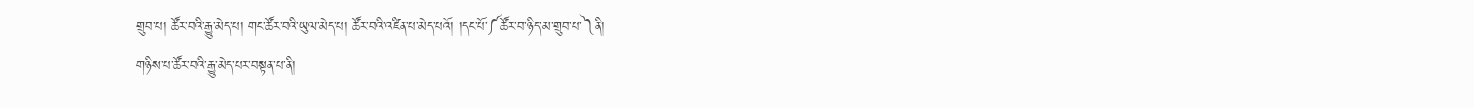གྲུབ་པ། ཚོར་བའི་རྒྱུ་མེད་པ། གང་ཚོར་བའི་ཡུལ་མེད་པ། ཚོར་བའི་འཛིན་པ་མེད་པའོ། །དང་པོ་༼ཚོར་བ་ཉིད་མ་གྲུབ་པ་༽ནི།
གཉིས་པ་ཚོར་བའི་རྒྱུ་མེད་པར་བསྟན་པ་ནི།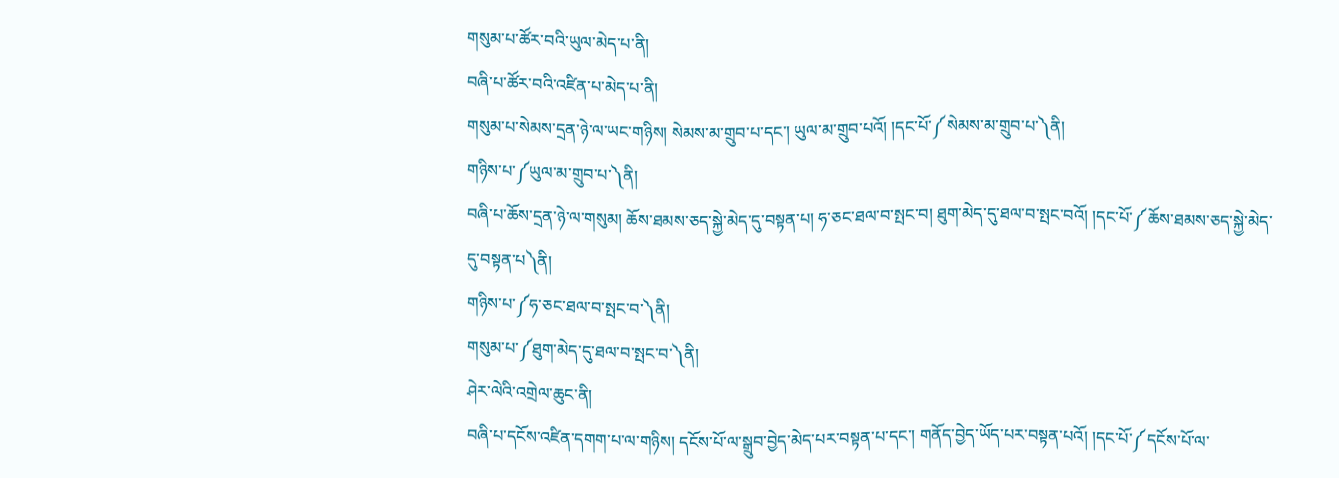གསུམ་པ་ཚོར་བའི་ཡུལ་མེད་པ་ནི།
བཞི་པ་ཚོར་བའི་འཛིན་པ་མེད་པ་ནི།
གསུམ་པ་སེམས་དྲན་ཉེ་ལ་ཡང་གཉིས། སེམས་མ་གྲུབ་པ་དང་། ཡུལ་མ་གྲུབ་པའོ། །དང་པོ་༼སེམས་མ་གྲུབ་པ་༽ནི།
གཉིས་པ་༼ཡུལ་མ་གྲུབ་པ་༽ནི།
བཞི་པ་ཆོས་དྲན་ཉེ་ལ་གསུམ། ཆོས་ཐམས་ཅད་སྐྱེ་མེད་དུ་བསྟན་པ། ཧ་ཅང་ཐལ་བ་སྤང་བ། ཐུག་མེད་དུ་ཐལ་བ་སྤང་བའོ། །དང་པོ་༼ཆོས་ཐམས་ཅད་སྐྱེ་མེད་དུ་བསྟན་པ༽ནི།
གཉིས་པ་༼ཧ་ཅང་ཐལ་བ་སྤང་བ་༽ནི།
གསུམ་པ་༼ཐུག་མེད་དུ་ཐལ་བ་སྤང་བ་༽ནི།
ཤེར་ལེའི་འགྲེལ་ཆུང་ནི།
བཞི་པ་དངོས་འཛིན་དགག་པ་ལ་གཉིས། དངོས་པོ་ལ་སྒྲུབ་བྱེད་མེད་པར་བསྟན་པ་དང་། གནོད་བྱེད་ཡོད་པར་བསྟན་པའོ། །དང་པོ་༼དངོས་པོ་ལ་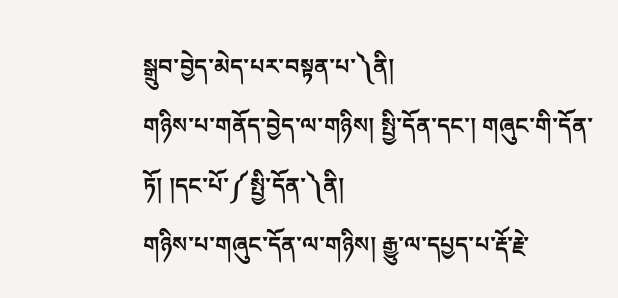སྒྲུབ་བྱེད་མེད་པར་བསྟན་པ་༽ནི།
གཉིས་པ་གནོད་བྱེད་ལ་གཉིས། སྤྱི་དོན་དང་། གཞུང་གི་དོན་ཏོ། །དང་པོ་༼སྤྱི་དོན་༽ནི།
གཉིས་པ་གཞུང་དོན་ལ་གཉིས། རྒྱུ་ལ་དཔྱད་པ་རྡོ་རྗེ་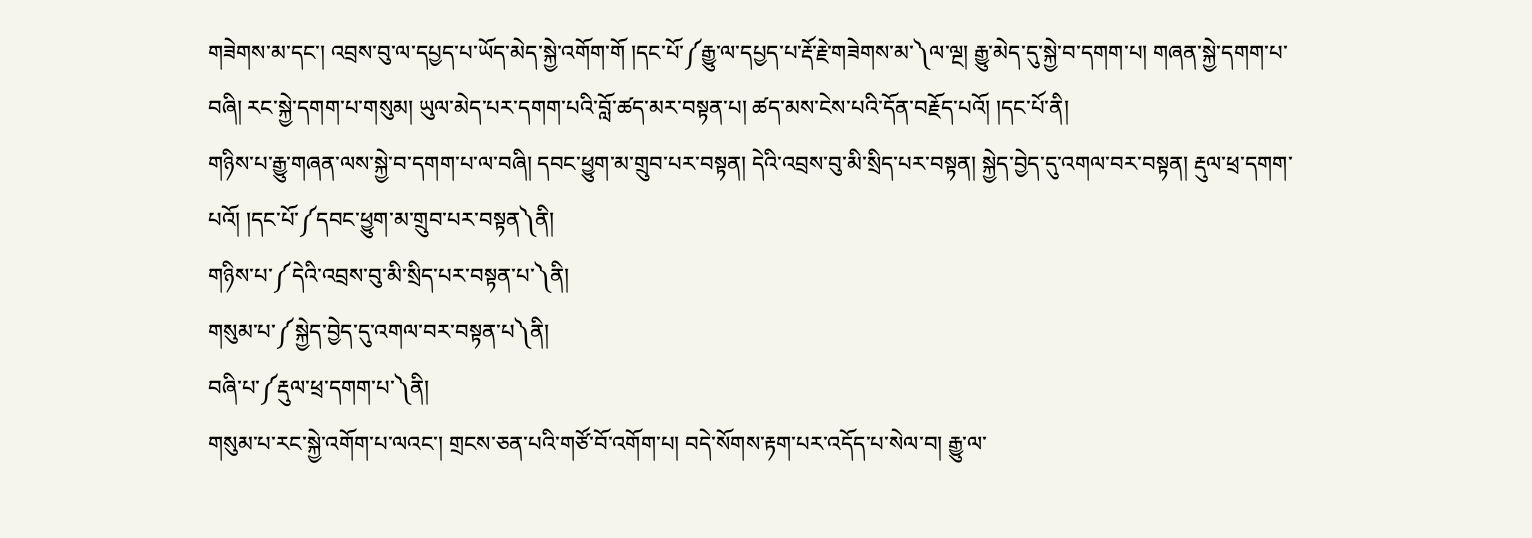གཟེགས་མ་དང་། འབྲས་བུ་ལ་དཔྱད་པ་ཡོད་མེད་སྐྱེ་འགོག་གོ །དང་པོ་༼རྒྱུ་ལ་དཔྱད་པ་རྡོ་རྗེ་གཟེགས་མ་༽ལ་ལྔ། རྒྱུ་མེད་དུ་སྐྱེ་བ་དགག་པ། གཞན་སྐྱེ་དགག་པ་བཞི། རང་སྐྱེ་དགག་པ་གསུམ། ཡུལ་མེད་པར་དགག་པའི་བློ་ཚད་མར་བསྟན་པ། ཚད་མས་ངེས་པའི་དོན་བརྗོད་པའོ། །དང་པོ་ནི།
གཉིས་པ་རྒྱུ་གཞན་ལས་སྐྱེ་བ་དགག་པ་ལ་བཞི། དབང་ཕྱུག་མ་གྲུབ་པར་བསྟན། དེའི་འབྲས་བུ་མི་སྲིད་པར་བསྟན། སྐྱེད་བྱེད་དུ་འགལ་བར་བསྟན། རྡུལ་ཕྲ་དགག་པའོ། །དང་པོ་༼དབང་ཕྱུག་མ་གྲུབ་པར་བསྟན༽ནི།
གཉིས་པ་༼དེའི་འབྲས་བུ་མི་སྲིད་པར་བསྟན་པ་༽ནི།
གསུམ་པ་༼སྐྱེད་བྱེད་དུ་འགལ་བར་བསྟན་པ༽ནི།
བཞི་པ་༼རྡུལ་ཕྲ་དགག་པ་༽ནི།
གསུམ་པ་རང་སྐྱེ་འགོག་པ་ལའང་། གྲངས་ཅན་པའི་གཙོ་བོ་འགོག་པ། བདེ་སོགས་རྟག་པར་འདོད་པ་སེལ་བ། རྒྱུ་ལ་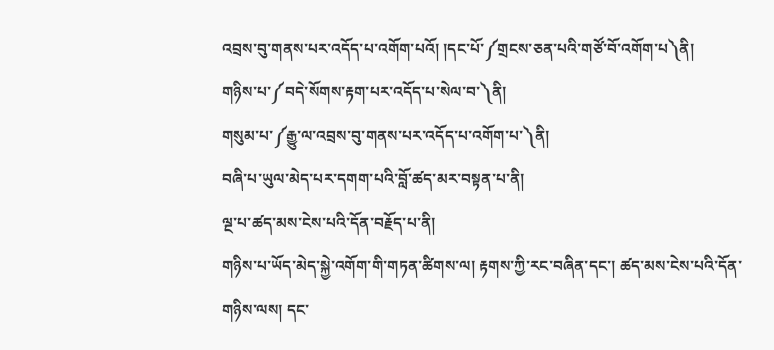འབྲས་བུ་གནས་པར་འདོད་པ་འགོག་པའོ། །དང་པོ་༼གྲངས་ཅན་པའི་གཙོ་བོ་འགོག་པ༽ནི།
གཉིས་པ་༼བདེ་སོགས་རྟག་པར་འདོད་པ་སེལ་བ་༽ནི།
གསུམ་པ་༼རྒྱུ་ལ་འབྲས་བུ་གནས་པར་འདོད་པ་འགོག་པ་༽ནི།
བཞི་པ་ཡུལ་མེད་པར་དགག་པའི་བློ་ཚད་མར་བསྟན་པ་ནི།
ལྔ་པ་ཚད་མས་ངེས་པའི་དོན་བརྗོད་པ་ནི།
གཉིས་པ་ཡོད་མེད་སྐྱེ་འགོག་གི་གཏན་ཚིགས་ལ། རྟགས་ཀྱི་རང་བཞིན་དང་། ཚད་མས་ངེས་པའི་དོན་གཉིས་ལས། དང་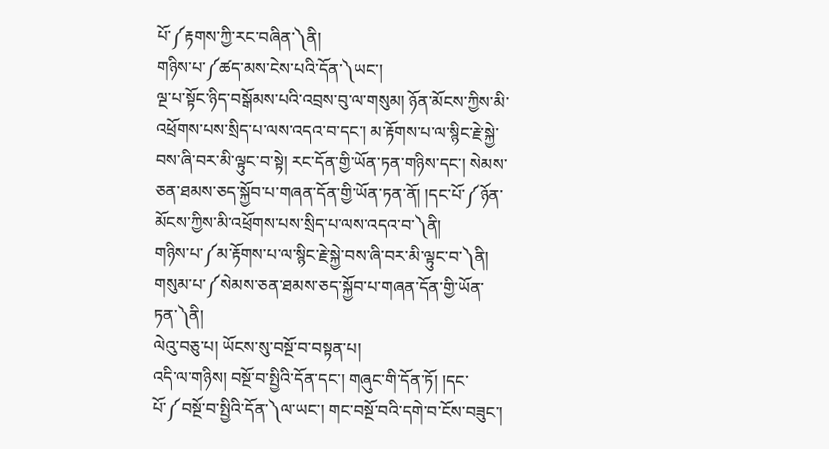པོ་༼རྟགས་ཀྱི་རང་བཞིན་༽ནི།
གཉིས་པ་༼ཚད་མས་ངེས་པའི་དོན་༽ཡང་།
ལྔ་པ་སྟོང་ཉིད་བསྒོམས་པའི་འབྲས་བུ་ལ་གསུམ། ཉོན་མོངས་ཀྱིས་མི་འཕྲོགས་པས་སྲིད་པ་ལས་འདའ་བ་དང་། མ་རྟོགས་པ་ལ་སྙིང་རྗེ་སྐྱེ་བས་ཞི་བར་མི་ལྟུང་བ་སྟེ། རང་དོན་གྱི་ཡོན་ཏན་གཉིས་དང་། སེམས་ཅན་ཐམས་ཅད་སྐྱོབ་པ་གཞན་དོན་གྱི་ཡོན་ཏན་ནོ། །དང་པོ་༼ཉོན་མོངས་ཀྱིས་མི་འཕྲོགས་པས་སྲིད་པ་ལས་འདའ་བ་༽ནི།
གཉིས་པ་༼མ་རྟོགས་པ་ལ་སྙིང་རྗེ་སྐྱེ་བས་ཞི་བར་མི་ལྟུང་བ་༽ནི།
གསུམ་པ་༼སེམས་ཅན་ཐམས་ཅད་སྐྱོབ་པ་གཞན་དོན་གྱི་ཡོན་ཏན་༽ནི།
ལེའུ་བཅུ་པ། ཡོངས་སུ་བསྔོ་བ་བསྟན་པ།
འདི་ལ་གཉིས། བསྔོ་བ་སྤྱིའི་དོན་དང་། གཞུང་གི་དོན་ཏོ། །དང་པོ་༼བསྔོ་བ་སྤྱིའི་དོན་༽ལ་ཡང་། གང་བསྔོ་བའི་དགེ་བ་ངོས་བཟུང་།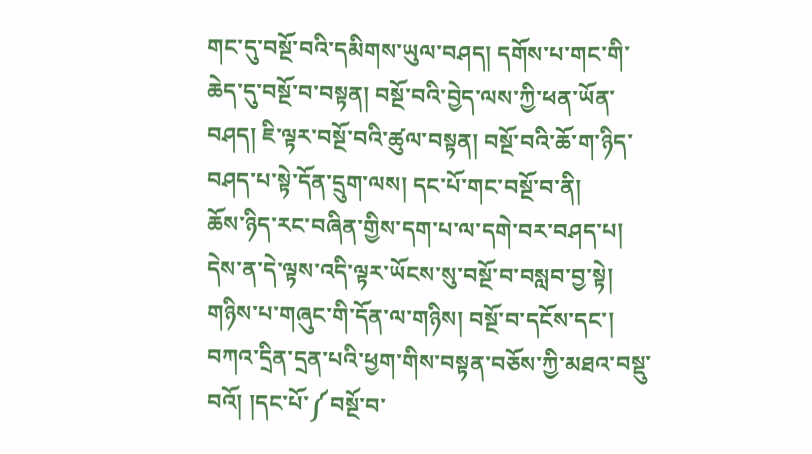གང་དུ་བསྔོ་བའི་དམིགས་ཡུལ་བཤད། དགོས་པ་གང་གི་ཆེད་དུ་བསྔོ་བ་བསྟན། བསྔོ་བའི་བྱེད་ལས་ཀྱི་ཕན་ཡོན་བཤད། ཇི་ལྟར་བསྔོ་བའི་ཚུལ་བསྟན། བསྔོ་བའི་ཆོ་ག་ཉིད་བཤད་པ་སྟེ་དོན་དྲུག་ལས། དང་པོ་གང་བསྔོ་བ་ནི།
ཆོས་ཉིད་རང་བཞིན་གྱིས་དག་པ་ལ་དགེ་བར་བཤད་པ།
དེས་ན་དེ་ལྟས་འདི་ལྟར་ཡོངས་སུ་བསྔོ་བ་བསླབ་བྱ་སྟེ།
གཉིས་པ་གཞུང་གི་དོན་ལ་གཉིས། བསྔོ་བ་དངོས་དང་། བཀའ་དྲིན་དྲན་པའི་ཕྱག་གིས་བསྟན་བཅོས་ཀྱི་མཐའ་བསྡུ་བའོ། །དང་པོ་༼བསྔོ་བ་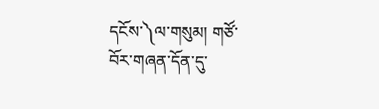དངོས་༽ལ་གསུམ། གཙོ་བོར་གཞན་དོན་དུ་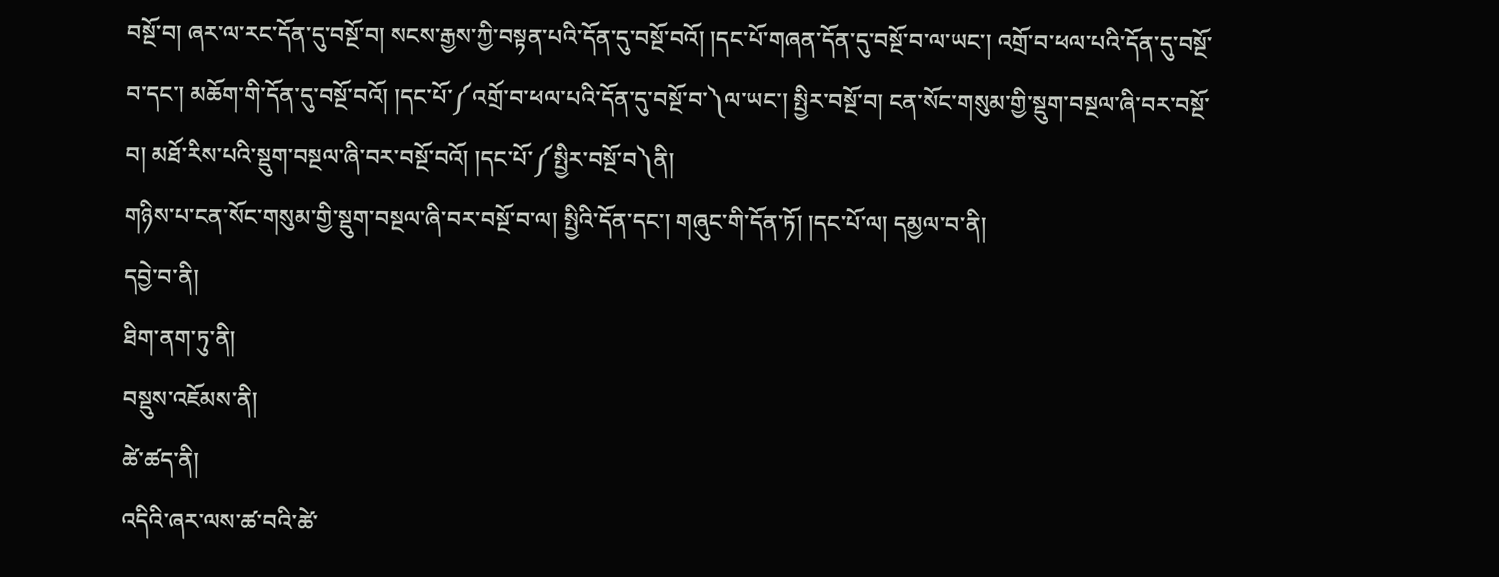བསྔོ་བ། ཞར་ལ་རང་དོན་དུ་བསྔོ་བ། སངས་རྒྱས་ཀྱི་བསྟན་པའི་དོན་དུ་བསྔོ་བའོ། །དང་པོ་གཞན་དོན་དུ་བསྔོ་བ་ལ་ཡང་། འགྲོ་བ་ཕལ་པའི་དོན་དུ་བསྔོ་བ་དང་། མཆོག་གི་དོན་དུ་བསྔོ་བའོ། །དང་པོ་༼འགྲོ་བ་ཕལ་པའི་དོན་དུ་བསྔོ་བ་༽ལ་ཡང་། སྤྱིར་བསྔོ་བ། ངན་སོང་གསུམ་གྱི་སྡུག་བསྔལ་ཞི་བར་བསྔོ་བ། མཐོ་རིས་པའི་སྡུག་བསྔལ་ཞི་བར་བསྔོ་བའོ། །དང་པོ་༼སྤྱིར་བསྔོ་བ༽ནི།
གཉིས་པ་ངན་སོང་གསུམ་གྱི་སྡུག་བསྔལ་ཞི་བར་བསྔོ་བ་ལ། སྤྱིའི་དོན་དང་། གཞུང་གི་དོན་ཏོ། །དང་པོ་ལ། དམྱལ་བ་ནི།
དབྱེ་བ་ནི།
ཐིག་ནག་ཏུ་ནི།
བསྡུས་འཇོམས་ནི།
ཚེ་ཚད་ནི།
འདིའི་ཞར་ལས་ཚ་བའི་ཚེ་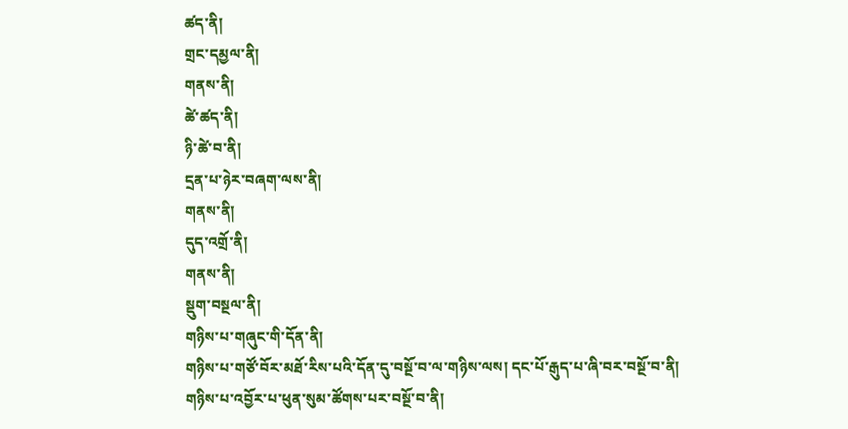ཚད་ནི།
གྲང་དམྱལ་ནི།
གནས་ནི།
ཚེ་ཚད་ནི།
ཉི་ཚེ་བ་ནི།
དྲན་པ་ཉེར་བཞག་ལས་ནི།
གནས་ནི།
དུད་འགྲོ་ནི།
གནས་ནི།
སྡུག་བསྔལ་ནི།
གཉིས་པ་གཞུང་གི་དོན་ནི།
གཉིས་པ་གཙོ་བོར་མཐོ་རིས་པའི་དོན་དུ་བསྔོ་བ་ལ་གཉིས་ལས། དང་པོ་རྒུད་པ་ཞི་བར་བསྔོ་བ་ནི།
གཉིས་པ་འབྱོར་པ་ཕུན་སུམ་ཚོགས་པར་བསྔོ་བ་ནི།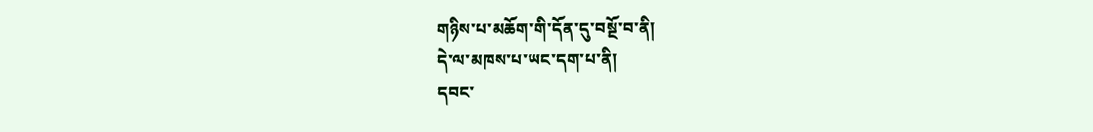གཉིས་པ་མཆོག་གི་དོན་དུ་བསྔོ་བ་ནི།
དེ་ལ་མཁས་པ་ཡང་དག་པ་ནི།
དབང་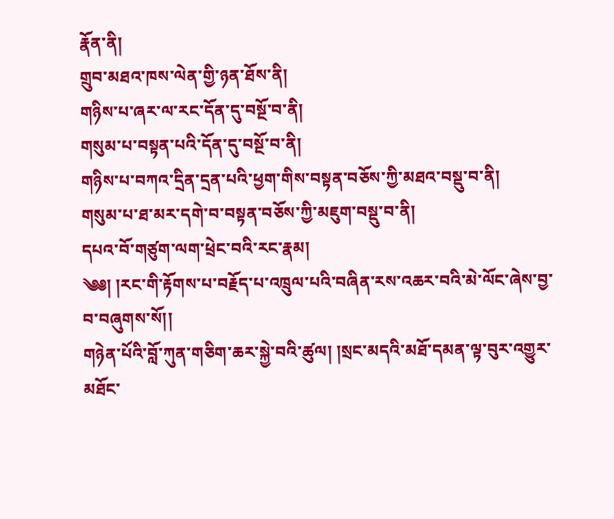རྣོན་ནི།
གྲུབ་མཐའ་ཁས་ལེན་གྱི་ཉན་ཐོས་ནི།
གཉིས་པ་ཞར་ལ་རང་དོན་དུ་བསྔོ་བ་ནི།
གསུམ་པ་བསྟན་པའི་དོན་དུ་བསྔོ་བ་ནི།
གཉིས་པ་བཀའ་དྲིན་དྲན་པའི་ཕྱག་གིས་བསྟན་བཅོས་ཀྱི་མཐའ་བསྡུ་བ་ནི།
གསུམ་པ་ཐ་མར་དགེ་བ་བསྟན་བཅོས་ཀྱི་མཇུག་བསྡུ་བ་ནི།
དཔའ་བོ་གཙུག་ལག་ཕྲེང་བའི་རང་རྣམ།
༄༅། །རང་གི་རྟོགས་པ་བརྗོད་པ་འཁྲུལ་པའི་བཞིན་རས་འཆར་བའི་མེ་ལོང་ཞེས་བྱ་བ་བཞུགས་སོ།།
གཉེན་པོའི་བློ་ཀུན་གཅིག་ཆར་སྐྱེ་བའི་ཚུལ། །སྲང་མདའི་མཐོ་དམན་ལྟ་བུར་འགྱུར་མཐོང་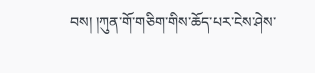བས། །ཀུན་གོ་གཅིག་གིས་ཆོད་པར་ངེས་ཤེས་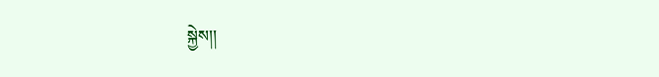སྐྱེས།།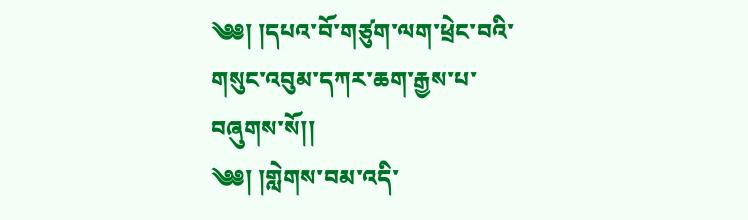༄༅། །དཔའ་བོ་གཙུག་ལག་ཕྲེང་བའི་གསུང་འབུམ་དཀར་ཆག་རྒྱས་པ་བཞུགས་སོ།།
༄༅། །གླེགས་བམ་འདི་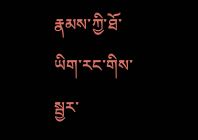རྣམས་ཀྱི་ཐོ་ཡིག་རང་གིས་སྦྱར་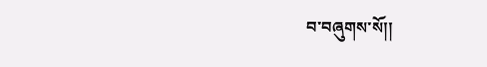བ་བཞུགས་སོ།།